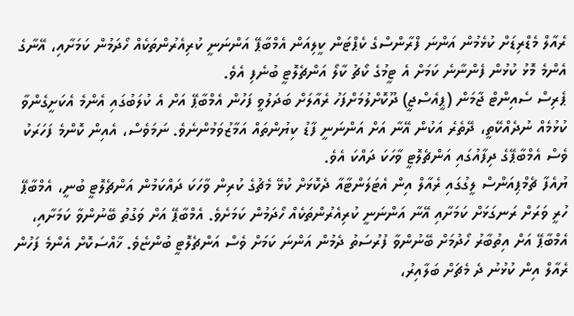ރެއާލް މެޑްރިޑަށް ކުޅެމުން އަންނަ ފްރާންސްގެ ކެޕްޓަން ކީލިއަން އެމްބާޕޭ އަންނަނީ ކުރިއެރުންތަކެއް ހޯދަމުން ކަމަށާއި، އޭނާގެ އެންމެ މޮޅު ކުޅުން ފެންނާނެ ކަމަށް އެ ޓީމުގެ ކޯޗު ކާލޯ އަންޗެލޮޓީ ބުނެފި އެވެ.
ޕެރިސް ސެއިންޓް ޖާމަން (ޕީއެސްޖީ) ދޫކޮށްލުމަށްފަހު ރެއާލަށް ބަދަލުވީ ފަހުން އެމްބާޕޭ އަށް އެ ކުލަބުގައި އެންމެ އެކަށީގެންވާ ކުޅުމެއް ނުދެއްކޭތީ، ދޭތެރެ އަކުން އޭނާ އަށް އަންނަނީ ފާޑު ކިޔުންތައް އަމާޒުވަމުންނެވެ. ނަމަވެސް، އެއިން ކޮންމެ ފަހަރަކު ވެސް އެމްބާޕޭގެ ދިފާއުގައި އަންޗެލޮޓީ ވާހަކަ ދައްކަ އެވެ.
ޔުއެފާ ޗެމްޕިއަންސް ލީގުގައި ރެއާލް އިން އެޓަލަންޓާއާ ދެކޮޅަށް ކުޅޭ މެޗުގެ ކުރިން ވާހަކަ ދައްކަމުން އަންޗެލޮޓީ ބުނީ، އެމްބާޕޭ ހުރީ ވަރަށް ރަނގަޅަށް ކަމަށާއި އޭނާ އަންނަނީ ކުރިއެރުންތަކެއް ހޯދަމުން ކަމަށެވެ. އެމްބާޕޭ އަށް ވަގުތު ބޭނުންވާ ކަމަށާއި، އެމްބާޕޭ އަށް އިތުބާރު ހޯދުމަށް ބޭނުންވާ ފުރުސަތު ދެމުން އަންނަ ކަމަށް ވެސް އަންޗެލޮޓީ ބުންޏެވެ. ޚާއްސަކޮށް އެންމެ ފަހުން ރެއާލް އިން ކުޅުނު ދެ މެޗަށް ބަލާއިރު،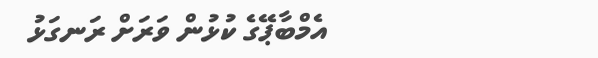އެމްބާޕޭގެ ކުޅުން ވަރަށް ރަނގަޅު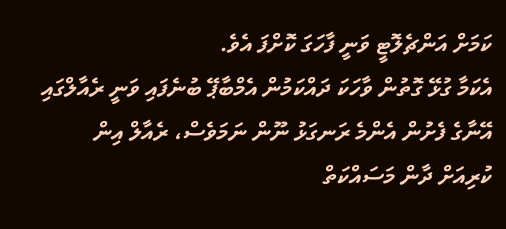ކަމަށް އަންޗެލޮޓީ ވަނީ ފާހަގަ ކޮށްފަ އެވެ.
އެކަމާ ގުޅޭ ގޮތުން ވާހަކަ ދައްކަމުން އެމްބާޕޭ ބުނެފައި ވަނީ ރެއާލްގައި އޭނާގެ ފެށުން އެންމެ ރަނގަޅު ނޫން ނަމަވެސް، ރެއާލް އިން ކުރިއަށް ދާން މަސައްކަތް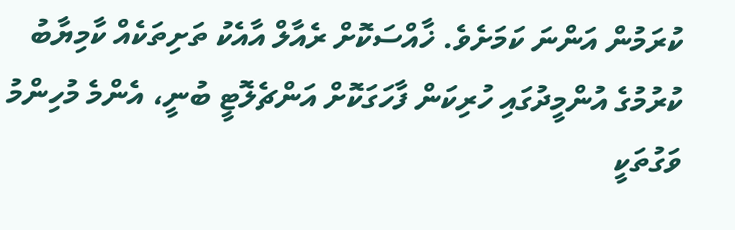ކުރަމުން އަންނަ ކަމަށެވެ. ޚާއްސަކޮށް ރެއާލް އާއެކު ތަށިތަކެއް ކާމިޔާބު ކުރުމުގެ އުންމީދުގައި ހުރިކަން ފާހަގަކޮށް އަންޗެލޮޓީ ބުނީ، އެންމެ މުހިންމު ވަގުތަކީ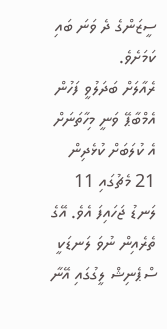ސީޒަންގެ ދެ ވަނަ ބައި ކަމަށެވެ.
ރެއާލަށް ބަދަލުވީ ފަހުން އެމްބާޕޭ ވަނީ މިހާތަނަށް އެ ކުލަބަށް ކުޅެދިން 21 މެޗުގައި 11 ލަނޑު ޖަހައިފަ އެވެ. އޭގެ ތެރެއިން ނުވަ ލަނޑަކީ ސްޕެނިޝް ލީގުގައި އޭނާ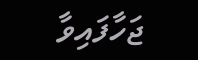ޖަހާފައިވާ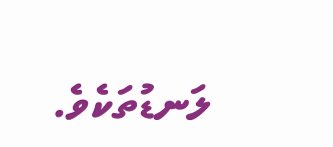ލަނޑުތަކެވެ.